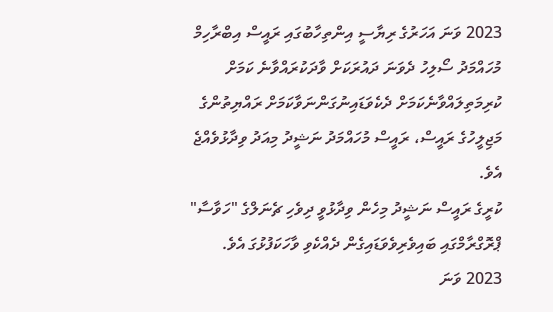2023 ވަނަ އަހަރުގެ ރިޔާސީ އިންތިހާބުގައި ރައީސް އިބްރާހިމް މުހައްމަދު ސޯލިހު ދެވަނަ ދައުރަކަށް ވާދަކުރައްވާނެ ކަމަށް ކުރިމަތިލައްވާނެކަމަށް ދެކެވަޑައިނުގަންނަވާކަމަށް ރައްޔިތުންގެ މަޖިލީހުގެ ރައީސް، ރައީސް މުހައްމަދު ނަޝީދު މިއަދު ވިދާޅުވެއްޖެ އެވެ.
ކުރީގެ ރައީސް ނަޝީދު މިހެން ވިދާޅުވީ ދިވެހި ޗެނަލްގެ "ހަވާސާ" ޕްރޮގްރާމްގައި ބައިވެރިވެވަޑައިގެން ދެއްކެވި ވާހަކަފުޅުގަ އެވެ.
2023 ވަނަ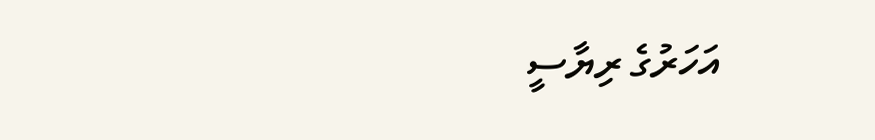އަހަރުގެ ރިޔާސީ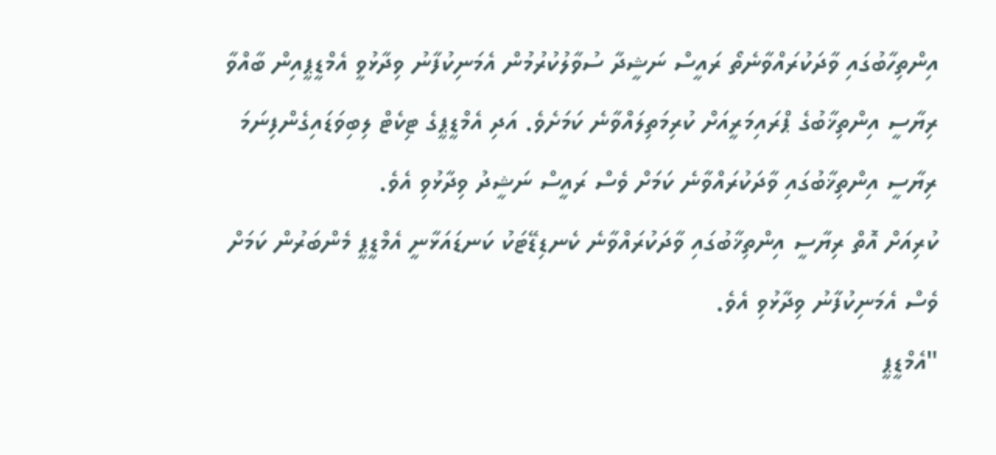އިންތިހާބުގައި ވާދަކުރައްވާނެތޯ ރައީސް ނަޝީދާ ސުވާލުކުރުމުން އެމަނިކުފާނު ވިދާޅުވީ އެމްޑީޕީއިން ބާއްވާ ރިޔާސީ އިންތިޚާބުގެ ޕްރައިމަރީއަށް ކުރިމަތިލައްވާނެ ކަމަށެވެ. އަދި އެމްޑީޕީގެ ޓިކެޓް ލިބިވަޑައިގެންފިނަމަ ރިޔާސީ އިންތިޚާބުގައި ވާދަކުރައްވާނެ ކަމަށް ވެސް ރައީސް ނަޝީދު ވިދާޅުވި އެވެ.
ކުރިއަށް އޮތް ރިޔާސީ އިންތިޚާބުގައި ވާދަކުރައްވާނެ ކެނޑިޑޭޓަކު ކަނޑައަޅާނީ އެމްޑީޕީ މެންބަރުން ކަމަށް ވެސް އެމަނިކުފާނު ވިދާޅުވި އެވެ.
"އެމްޑީޕީ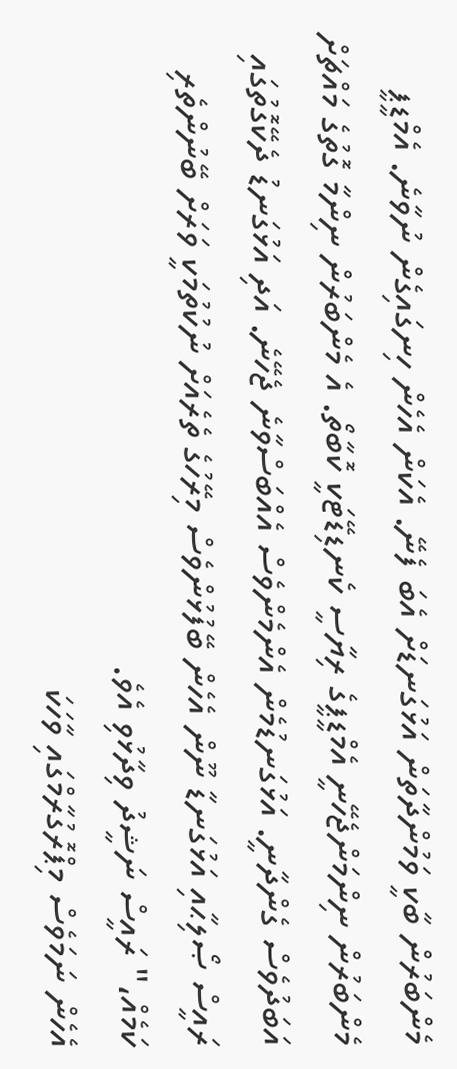މެންބަރުން ބާކީ ވަމުންދާތަން އަޅުގަނޑަށް އެބަ ފެނޭ. އެކަން އެހެން ހިނގައިގެން ނުވާނެ. އެމްޑީޕީ މެންބަރުން ނިންމަންޖެހޭނީ އެމްޑީޕީގެ ރިޔާސީ ކެނޑިޑޭޓަކީ ކޮބާތޯ. އެ މެންބަރުން ނިންމާ ގޮތުގެ މައްޗަށް އަބަދުވެސް ގެންދާނީ. އަޅުގަނޑުމެން އެންމެންވެސް އެއްބަސްވާނެ ޖެހޭނެ. އަދި އަޅުގަނޑު ދެކޭގޮތުގައި ރައީސް ޞޯލިޙާއި އަޅުގަނޑާ ނޫން އެހެން ބޭފުޅުންވެސް މިރޭހުގެ ތެރެއަށް ނުކުތުމަކީ ވަރަށް ބޭނުންތެރި ކަމެއް،" ރައީސް ނަޝީދު ވިދާޅުވި އެވެ.
އެހެން ނަމަވެސް މިޕްރޮގުރާމްގައި ވާހަކަ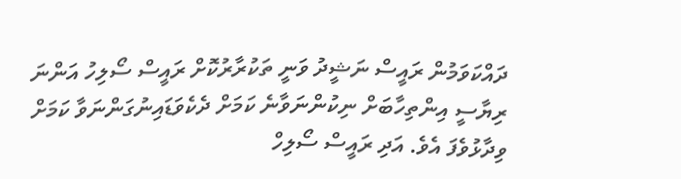ދައްކަވަމުން ރައީސް ނަޝީދު ވަނީ ތަކުރާރުކޮށް ރައީސް ސޯލިހު އަންނަ ރިޔާސީ އިންތިހާބަށް ނިކުންނަވާނެ ކަމަށް ދެކެވަޑައިނުގަންނަވާ ކަމަށް ވިދާޅުވެފަ އެވެ. އަދި ރައީސް ސޯލިހް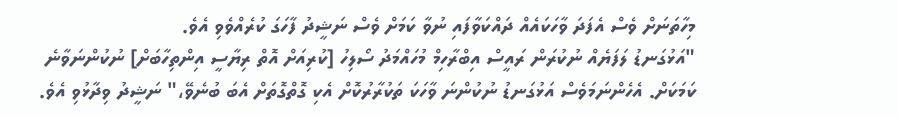މިހާތަނަށް ވެސް އެފަދަ ވާހަކައެއް ދައްކަވާފައި ނުވާ ކަމަށް ވެސް ނަޝީދު ފާހަގަ ކުރެއްވެވި އެވެ.
"އަޅުގަނޑު ލަފަޔެއް ނުކުރަން ރައީސް އިބްރާހިމް މުހައްމަދު ސޯލިހު [ކުރިއަށް އޮތް ރިޔާސީ އިންތިހާބަށް] ނުކުންނަވާނެ ކަމަކަށް. އެހެންނަމަވެސް އަޅުގަނޑު ނުކުންނަ ވާހަކަ ތަކުރާރުކޮށް އެކި ގޮތްގޮތަށް އެބަ ބުނެވޭ،" ނަޝީދު ވިދާޅުވި އެވެ.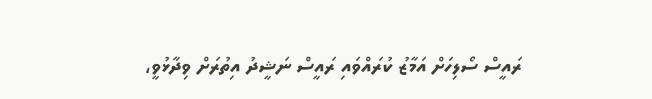ރައީސް ސޯލިހަށް އަމާޒު ކުރައްވައި ރައީސް ނަޝީދު އިތުރަށް ވިދާޅުވީ،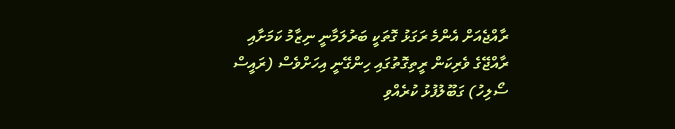ރާއްޖެއަށް އެންމެ ރަގަޅު ގޮތަކީ ބަރުލަމާނީ ނިޒާމު ކަމަށާއި ރާއްޖޭގެ ވެރިކަން ރީތިގޮތުގައި ހިންގޭނީ އިހަށްވެސް (ރައީސް ސޯލިހު) ގަބޫލުފުޅު ކުރެއްވި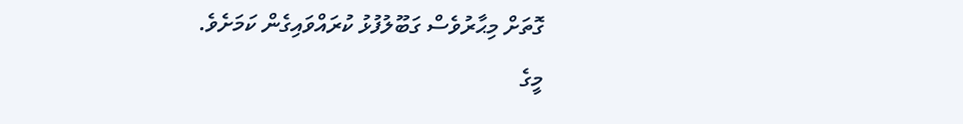ގޮތަށް މިޙާރުވެސް ގަބޫލުފުޅު ކުރައްވައިގެން ކަމަށެވެ.
މީގެ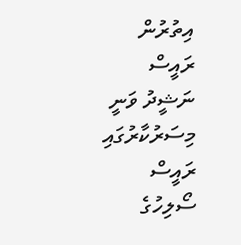އިތުރުން ރައީސް ނަޝީދު ވަނީ މިސަރުކާރުގައި ރައީސް ސޯލިހުގެ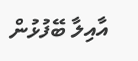އާއިލާ ބޭފުޅުން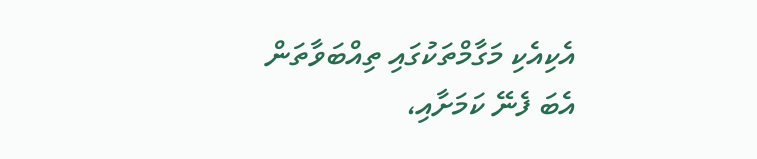އެކިއެކި މަގާމްތަކުގައި ތިއްބަވާތަން އެބަ ފެނޭ ކަމަށާއި،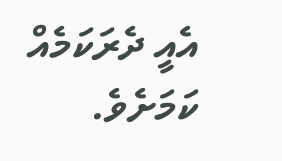އެއީ ދެރަކަމެއް ކަމަށެވެ.